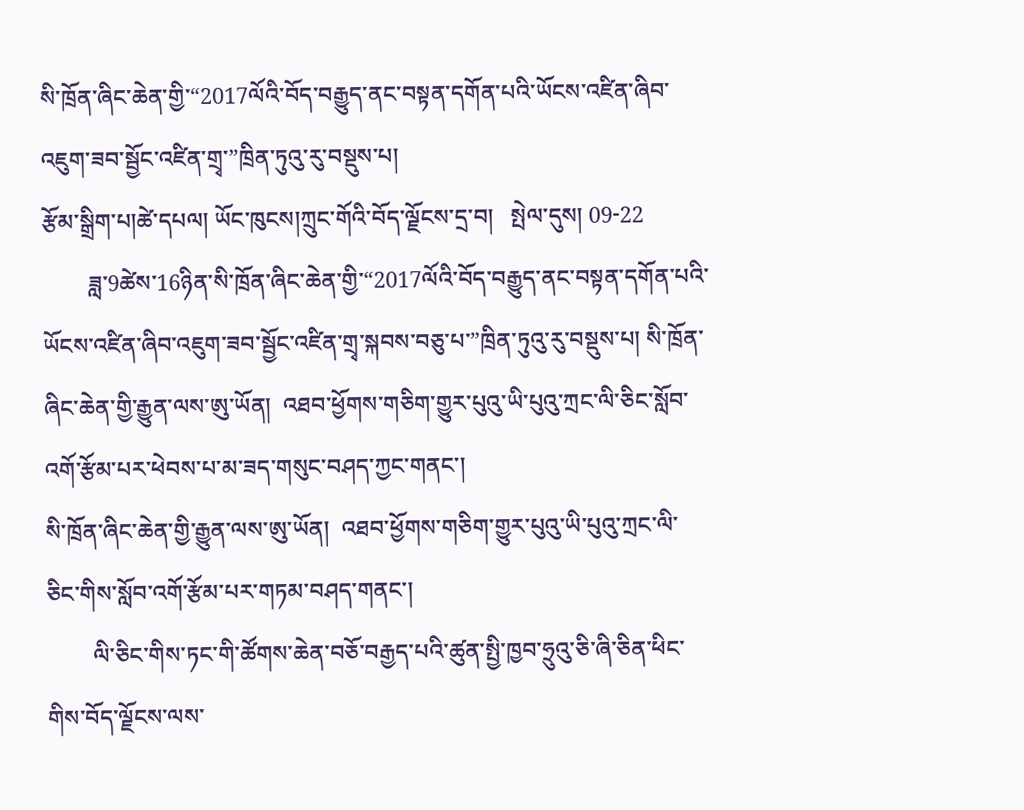སི་ཁྲོན་ཞིང་ཆེན་གྱི་“2017ལོའི་བོད་བརྒྱུད་ནང་བསྟན་དགོན་པའི་ཡོངས་འཛིན་ཞིབ་འཇུག་ཟབ་སྦྱོང་འཛིན་གྲྭ་”ཁྲིན་ཏུའུ་རུ་བསྡུས་པ།
རྩོམ་སྒྲིག་པ།ཚེ་དཔལ། ཡོང་ཁུངས།ཀྲུང་གོའི་བོད་ལྗོངས་དྲ་བ།   སྤེལ་དུས། 09-22
        ཟླ་9ཚེས་16ཉིན་སི་ཁྲོན་ཞིང་ཆེན་གྱི་“2017ལོའི་བོད་བརྒྱུད་ནང་བསྟན་དགོན་པའི་ཡོངས་འཛིན་ཞིབ་འཇུག་ཟབ་སྦྱོང་འཛིན་གྲྭ་སྐབས་བཅུ་པ་”ཁྲིན་ཏུའུ་རུ་བསྡུས་པ། སི་ཁྲོན་ཞིང་ཆེན་གྱི་རྒྱུན་ལས་ཨུ་ཡོན།  འཐབ་ཕྱོགས་གཅིག་གྱུར་པུའུ་ཡི་པུའུ་ཀྲང་ལི་ཅིང་སློབ་འགོ་རྩོམ་པར་ཕེབས་པ་མ་ཟད་གསུང་བཤད་ཀྱང་གནང་།
སི་ཁྲོན་ཞིང་ཆེན་གྱི་རྒྱུན་ལས་ཨུ་ཡོན།  འཐབ་ཕྱོགས་གཅིག་གྱུར་པུའུ་ཡི་པུའུ་ཀྲང་ལི་ཅིང་གིས་སློབ་འགོ་རྩོམ་པར་གཏམ་བཤད་གནང་།
        ལི་ཅིང་གིས་ཏང་གི་ཚོགས་ཆེན་བཅོ་བརྒྱད་པའི་ཚུན་སྤྱི་ཁྱབ་ཧྲུའུ་ཅི་ཞི་ཅིན་ཕིང་གིས་བོད་ལྗོངས་ལས་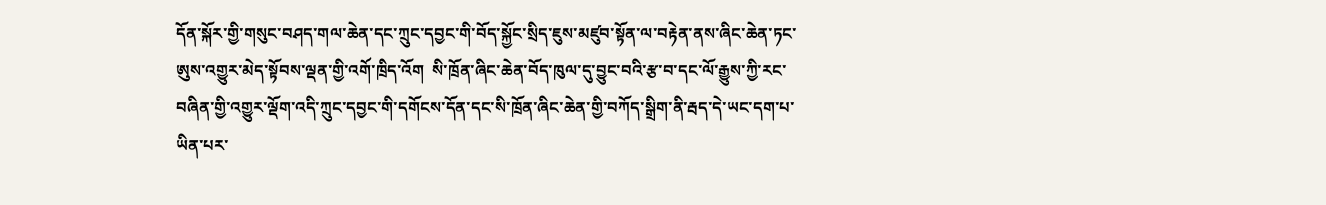དོན་སྐོར་གྱི་གསུང་བཤད་གལ་ཆེན་དང་ཀྲུང་དབྱང་གི་བོད་སྐྱོང་སྲིད་ཇུས་མཛུབ་སྟོན་ལ་བརྟེན་ནས་ཞིང་ཆེན་ཏང་ཨུས་འགྱུར་མེད་སྟོབས་ལྡན་གྱི་འགོ་ཁྲིད་འོག  སི་ཁྲོན་ཞིང་ཆེན་བོད་ཁུལ་དུ་བྱུང་བའི་རྩ་བ་དང་ལོ་རྒྱུས་ཀྱི་རང་བཞིན་གྱི་འགྱུར་ལྡོག་འདི་ཀྲུང་དབྱང་གི་དགོངས་དོན་དང་སི་ཁྲོན་ཞིང་ཆེན་གྱི་བཀོད་སྒྲིག་ནི་རྦད་དེ་ཡང་དག་པ་ཡིན་པར་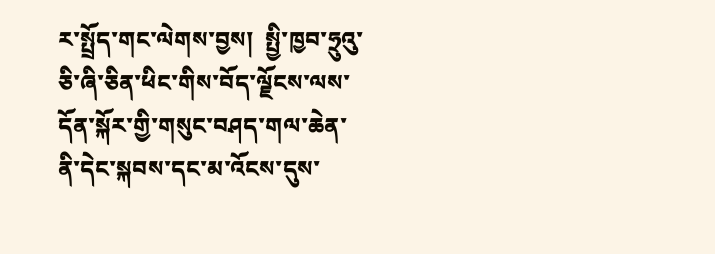ར་སྤྲོད་གང་ལེགས་བྱས།  སྤྱི་ཁྱབ་ཧྲུའུ་ཅི་ཞི་ཅིན་ཕིང་གིས་བོད་ལྗོངས་ལས་དོན་སྐོར་གྱི་གསུང་བཤད་གལ་ཆེན་ནི་དེང་སྐབས་དང་མ་འོངས་དུས་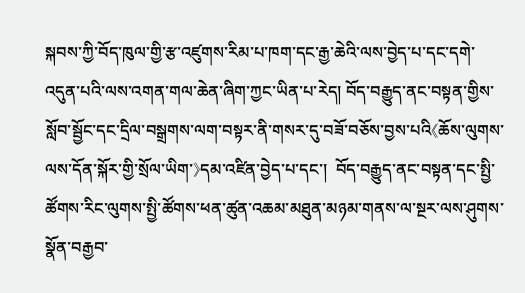སྐབས་ཀྱི་བོད་ཁུལ་གྱི་རྩ་འཛུགས་རིམ་པ་ཁག་དང་རྒྱ་ཆེའི་ལས་བྱེད་པ་དང་དགེ་འདུན་པའི་ལས་འགན་གལ་ཆེན་ཞིག་ཀྱང་ཡིན་པ་རེད། བོད་བརྒྱུད་ནང་བསྟན་གྱིས་སློབ་སྦྱོང་དང་དྲིལ་བསྒྲགས་ལག་བསྟར་ནི་གསར་དུ་བཟོ་བཅོས་བྱས་པའི《ཆོས་ལུགས་ལས་དོན་སྐོར་གྱི་སྲོལ་ཡིག་》དམ་འཛིན་བྱེད་པ་དང་།  བོད་བརྒྱུད་ནང་བསྟན་དང་སྤྱི་ཚོགས་རིང་ལུགས་སྤྱི་ཚོགས་ཕན་ཚུན་འཆམ་མཐུན་མཉམ་གནས་ལ་སྔར་ལས་ཤུགས་སྣོན་བརྒྱབ་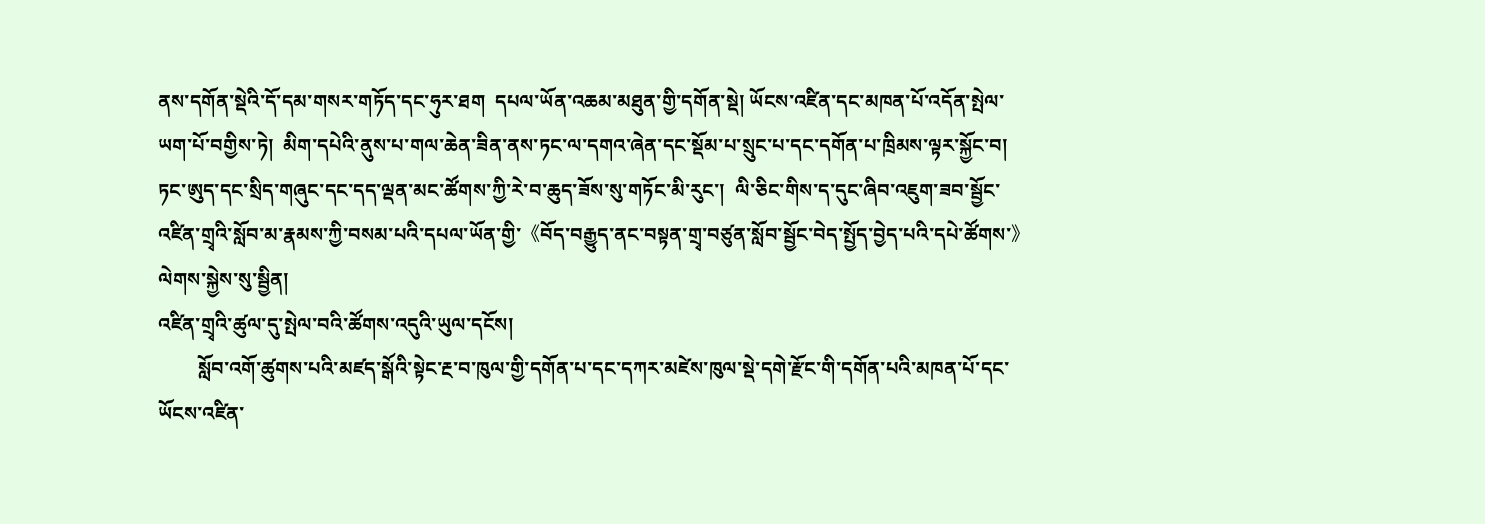ནས་དགོན་སྡེའི་དོ་དམ་གསར་གཏོད་དང་ཧུར་ཐག  དཔལ་ཡོན་འཆམ་མཐུན་གྱི་དགོན་སྡེ། ཡོངས་འཛིན་དང་མཁན་པོ་འདོན་སྤེལ་ཡག་པོ་བགྱིས་ཏེ།  མིག་དཔེའི་ནུས་པ་གལ་ཆེན་ཟིན་ནས་ཏང་ལ་དགའ་ཞེན་དང་སྡོམ་པ་སྲུང་པ་དང་དགོན་པ་ཁྲིམས་ལྟར་སྐྱོང་བ།   ཏང་ཨུད་དང་སྲིད་གཞུང་དང་དད་ལྡན་མང་ཚོགས་ཀྱི་རེ་བ་ཆུད་ཟོས་སུ་གཏོང་མི་རུང་།  ལི་ཅིང་གིས་ད་དུང་ཞིབ་འཇུག་ཟབ་སྦྱོང་འཛིན་གྲྭའི་སློབ་མ་རྣམས་ཀྱི་བསམ་པའི་དཔལ་ཡོན་གྱི་《བོད་བརྒྱུད་ནང་བསྟན་གྲྭ་བཙུན་སློབ་སྦྱོང་བེད་སྤྱོད་བྱེད་པའི་དཔེ་ཚོགས་》ལེགས་སྐྱེས་སུ་སྦྱིན།
འཛིན་གྲྭའི་ཚུལ་དུ་སྤེལ་བའི་ཚོགས་འདུའི་ཡུལ་དངོས།
        སློབ་འགོ་ཚུགས་པའི་མཛད་སྒོའི་སྟེང་རྔ་བ་ཁུལ་གྱི་དགོན་པ་དང་དཀར་མཛེས་ཁུལ་སྡེ་དགེ་རྫོང་གི་དགོན་པའི་མཁན་པོ་དང་ཡོངས་འཛིན་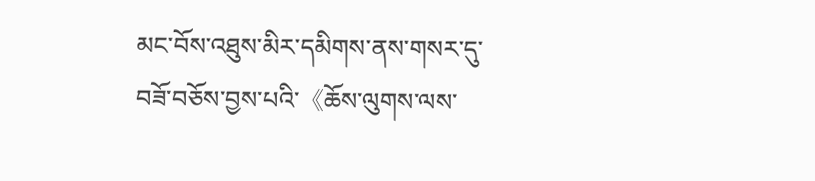མང་བོས་འཐུས་མིར་དམིགས་ནས་གསར་དུ་བཟོ་བཅོས་བྱས་པའི་《ཆོས་ལུགས་ལས་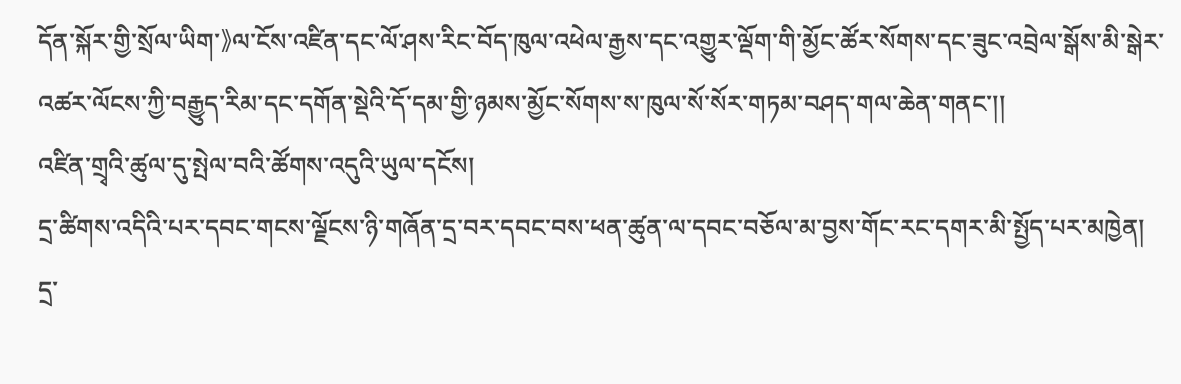དོན་སྐོར་གྱི་སྲོལ་ཡིག་》ལ་ངོས་འཛིན་དང་ལོ་ཤས་རིང་བོད་ཁུལ་འཕེལ་རྒྱས་དང་འགྱུར་ལྡོག་གི་མྱོང་ཚོར་སོགས་དང་ཟུང་འབྲེལ་སྒོས་མི་སྒེར་འཚར་ལོངས་ཀྱི་བརྒྱུད་རིམ་དང་དགོན་སྡེའི་དོ་དམ་གྱི་ཉམས་མྱོང་སོགས་ས་ཁུལ་སོ་སོར་གཏམ་བཤད་གལ་ཆེན་གནང་།།
འཛིན་གྲྭའི་ཚུལ་དུ་སྤེལ་བའི་ཚོགས་འདུའི་ཡུལ་དངོས།
དྲ་ཚིགས་འདིའི་པར་དབང་གངས་ལྗོངས་ཉི་གཞོན་དྲ་བར་དབང་བས་ཕན་ཚུན་ལ་དབང་བཅོལ་མ་བྱས་གོང་རང་དགར་མི་སྤྱོད་པར་མཁྱེན།
དྲ་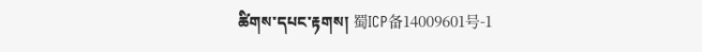ཚིགས་དཔང་རྟགས། 蜀ICP备14009601号-1